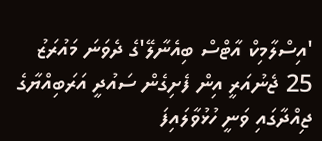'އިސްލާމިކް އާޓްސް ބިއެނާލޭ'ގެ ދެވަނަ މައުރަޒު 25 ޖެނުއަރީ އިން ފެށިގެން ސައުދީ އަރަބިއްޔާގެ ޖިއްދާގައި ވަނީ ހުޅުވާލައިފަ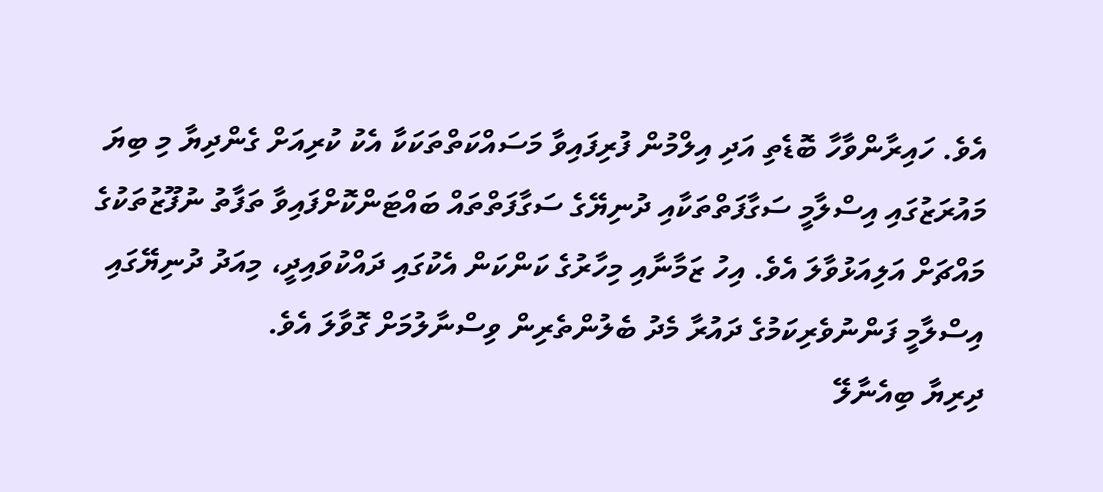އެވެ. ހައިރާންވާހާ ބޮޑެތި އަދި އިލްމުން ފުރިފައިވާ މަސައްކަތްތަކަކާ އެކު ކުރިއަށް ގެންދިޔާ މި ބިޔަ މައުރަޒުގައި އިސްލާމީ ސަގާފަތްތަކާއި ދުނިޔޭގެ ސަގާފަތްތައް ބައްޓަންކޮށްފައިވާ ތަފާތު ނުފޫޒުތަކުގެ މައްޗަށް އަލިއަޅުވާލަ އެވެ. އިހު ޒަމާނާއި މިހާރުގެ ކަންކަން އެކުގައި ދައްކުވައިދީ، މިއަދު ދުނިޔޭގައި އިސްލާމީ ފަންނުވެރިކަމުގެ ދައުރާ މެދު ބެލުންތެރިން ވިސްނާލުމަށް ގޮވާލަ އެވެ.
ދިރިޔާ ބިއެނާލޭ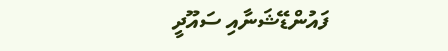ފައުންޑޭޝަނާއި ސައޫދީ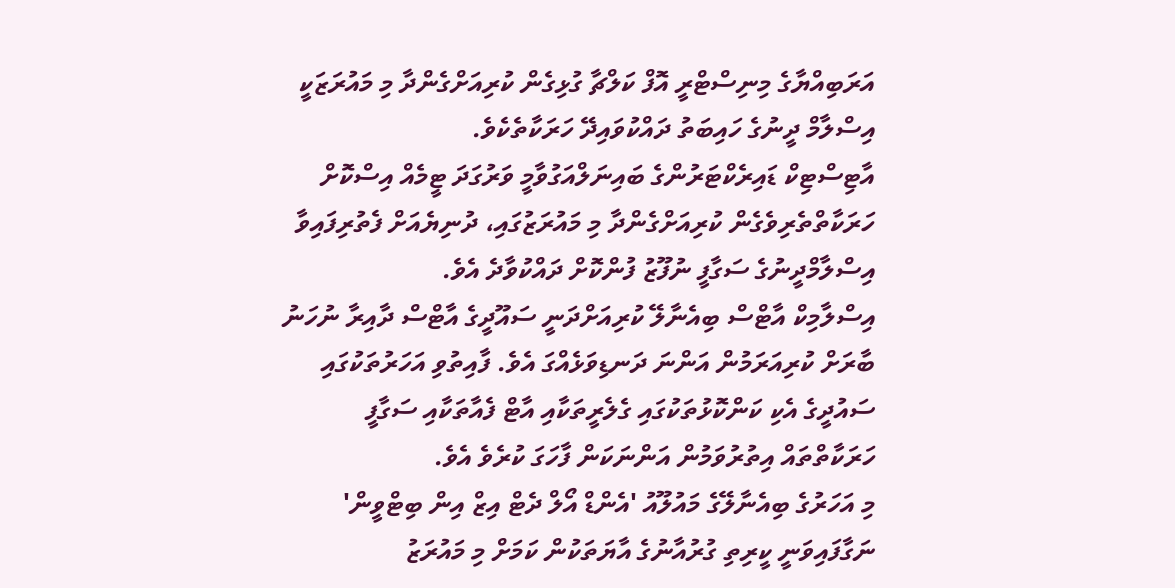އަރަބިއްޔާގެ މިނިސްޓްރީ އޮފް ކަލްޗާ ގުޅިގެން ކުރިއަށްގެންދާ މި މައުރަޒަކީ އިސްލާމް ދީނުގެ ހައިބަތު ދައްކުވައިދޭ ހަރަކާތެކެވެ.
އާޓިސްޓިކް ޑައިރެކްޓަރުންގެ ބައިނަލްއަގުވާމީ ވަރުގަދަ ޓީމެއް އިސްކޮށް ހަރަކާތްތެރިވެގެން ކުރިއަށްގެންދާ މި މައުރަޒުގައި، ދުނިޔެއަށް ފެތުރިފައިވާ އިސްލާމްދީނުގެ ސަގާފީ ނުފޫޒު ފުންކޮށް ދައްކުވާދެ އެވެ.
އިސްލާމިކް އާޓްސް ބިއެނާލޭ ކުރިއަށްދަނީ ސައޫދީގެ އާޓްސް ދާއިރާ ނުހަނު ބާރަށް ކުރިއަރަމުން އަންނަ ދަނޑިވަޅެއްގަ އެވެ. ފާއިތުވި އަހަރުތަކުގައި ސައުދީގެ އެކި ކަންކޮޅުތަކުގައި ގެލެރީތަކާއި އާޓް ފެއާތަކާއި ސަގާފީ ހަރަކާތްތައް އިތުރުވަމުން އަންނަކަން ފާހަގަ ކުރެވެ އެވެ.
މި އަހަރުގެ ބިއެނާލޭގެ މައުލޫއު 'އެންޑް އޯލް ދެޓް އިޒް އިން ބިޓްވީން' ނަގާފައިވަނީ ކީރިތި ގުރުއާނުގެ އާޔަތަކުން ކަމަށް މި މައުރަޒު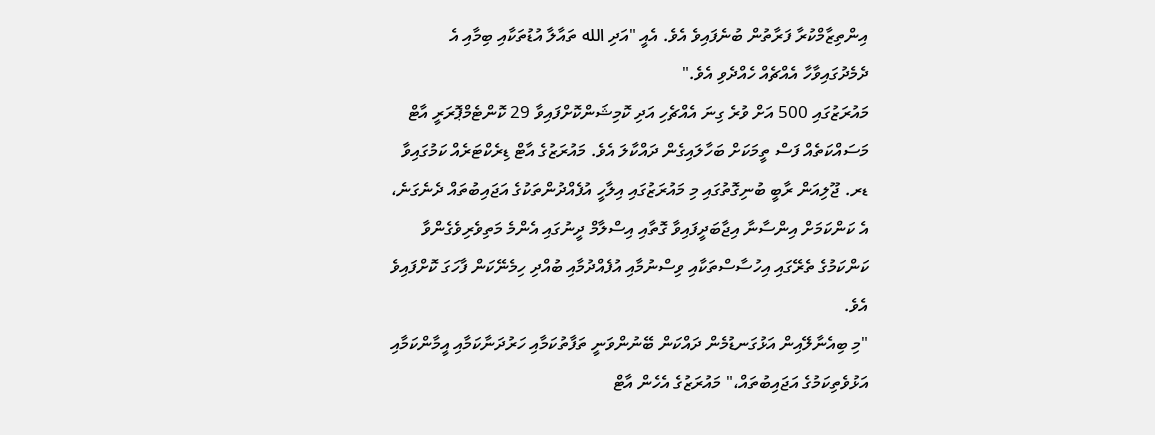އިންތިޒާމްކުރާ ފަރާތުން ބުނެފައިވެ އެވެ. އެއީ "އަދި الله ތައާލާ އުޑުތަކާއި ބިމާއި އެ ދެމެދުގައިވާހާ އެއްޗެއް ހެއްދެވި އެވެ."
މައުރަޒުގައި 500 އަށް ވުރެ ގިނަ އެއްޗެހި އަދި ކޮމިޝަންކޮށްފައިވާ 29 ކޮންޓެމްޕޮރަރީ އާޓް މަސައްކަތެއް ފަސް ތީމަކަށް ބަހާލައިގެން ދައްކާލަ އެވެ. މައުރަޒުގެ އާޓް ޑިރެކްޓަރެއް ކަމުގައިވާ ޑރ. ޖޫލިއަން ރާބީ ބުނިގޮތުގައި މި މައުރަޒުގައި އިލާހީ އުފެއްދުންތަކުގެ އަޖައިބުތައް ދެނެގަނެ، އެ ކަންކަމަށް އިންސާނާ އިޖާބަދީފައިވާ ގޮތާއި އިސްލާމް ދީނުގައި އެންމެ މަތިވެރިވެގެންވާ ކަންކަމުގެ ތެރޭގައި އިހުސާސްތަކާއި ވިސްނުމާއި އުފެއްދުމާއި ބުއްދި ހިމެނޭކަން ފާހަގަ ކޮށްފައިވެ އެވެ.
"މި ބިއެނާލޭއިން އަޅުގަނޑުމެން ދައްކަން ބޭނުންވަނީ ތަފާތުކަމާއި ހަރުދަނާކަމާއި އީމާންކަމާއި އަޅުވެތިކަމުގެ އަޖައިބުތައް،" މައުރަޒުގެ އެހެން އާޓް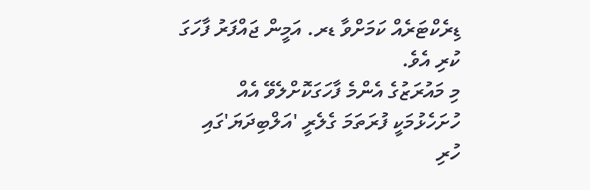ޑިރެކްޓަރެއް ކަމަށްވާ ޑރ. އަމީން ޖައްފަރު ފާހަގަ ކުރި އެވެ.
މި މައުރަޒުގެ އެންމެ ފާހަގަކޮށްލެވޭ އެއް ހުށަހެޅުމަކީ ފުރަތަމަ ގެލެރީ 'އަލްބިދަޔަ'ގައި ހުރި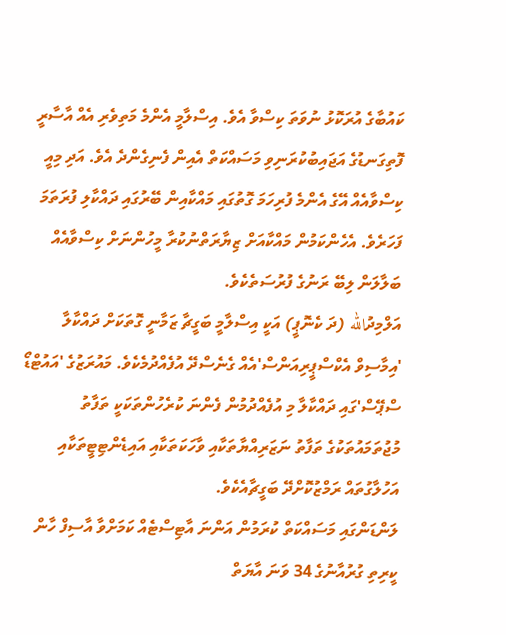ކައުބާގެ އުރަކޮޅު ނުވަތަ ކިސްވާ އެވެ. އިސްލާމީ އެންމެ މަތިވެރި އެއް އާސާރީ ފޮތިގަނޑުގެ އަޖައިބުކުރަނިވި މަސައްކަތް އެއިން ފެނިގެންދެ އެވެ. އަދި މިއީ ކިސްވާއެއް އޭގެ އެންމެ ފުރިހަމަ ގޮތުގައި މައްކާއިން ބޭރުގައި ދައްކާލި ފުރަތަމަ ފަހަރެވެ. އެހެންކަމުން މައްކާއަށް ޒިޔާރަތްނުކުރާ މީހުންނަށް ކިސްވާއެއް ބަލާލަން ލިބޭ ރަނުގެ ފުރުސަތެކެވެ.
އަލްމިދުالله (ދަ ކެނޮޕީ) އަކީ އިސްލާމީ ބަގީޗާ ޒަމާނީ ގޮތަކަށް ދައްކާލާ 'އިމާސިވް އެކްސްޕީރިއަންސް'އެއް ގެނެސްދޭ އުފެއްދުމެކެވެ. މައުރަޒުގެ 'އައުޓްޑޯ ސްޕޭސް'ގައި ދައްކާލާ މި އުފެއްދުމުން ފެންނަ ކުރެހުންތަކަކީ ތަފާތު މުޖުތަމައުތަކުގެ ތަފާތު ނަޒަރިއްޔާތަކާއި ވާހަކަތަކާއި އައިޑެންޓިޓީތަކާއި އަހުލާގުތައް ރަމްޒުކޮށްދޭ ބަގީޗާއެކެވެ.
ލަންޑަންގައި މަސައްކަތް ކުރަމުން އަންނަ އާޓިސްޓެއް ކަމަށްވާ އާސިފް ހާން ކީރިތި ގުރުއާނުގެ 34 ވަނަ އާޔަތް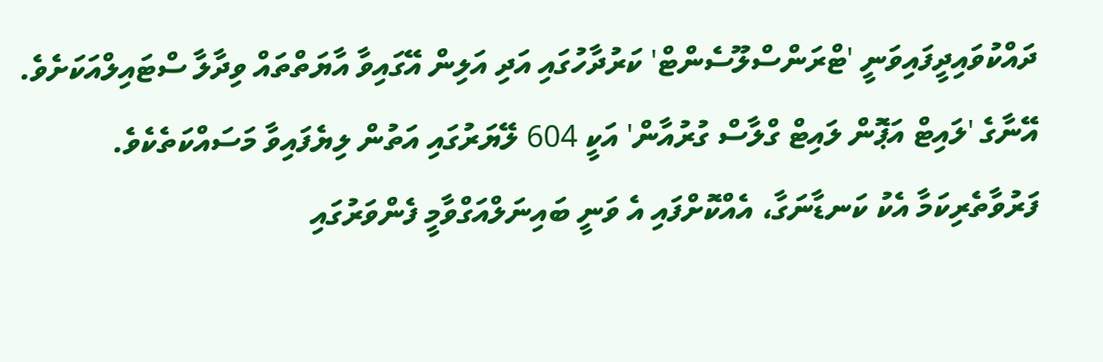ދައްކުވައިދީފައިވަނީ 'ޓްރަންސްލޫސެންޓް' ކަރުދާހުގައި އަދި އަލިން އޭގައިވާ އާޔަތްތައް ވިދާލާ ސްޓައިލްއަކަށެވެ. އޭނާގެ 'ލައިޓް އަޕޮން ލައިޓް ގްލާސް ގުރުއާން' އަކީ 604 ލޭޔަރުގައި އަތުން ލިޔެފައިވާ މަސައްކަތެކެވެ. ފަރުވާތެރިކަމާ އެކު ކަނޑާނަގާ، އެއްކޮށްފައި އެ ވަނީ ބައިނަލްއަގްވާމީ ފެންވަރުގައި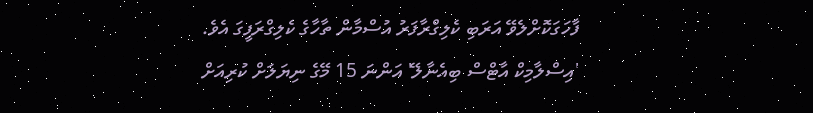ފާހަގަކޮށްލެވޭ އަރަބި ކެލިގްރާފަރު އުސްމާން ތާހާގެ ކެލިގްރަފީގަ އެވެ.
'އިސްލާމިކް އާޓްސް ބިއެނާލޭ' އަންނަ 15 މޭގެ ނިޔަލަށް ކުރިއަށް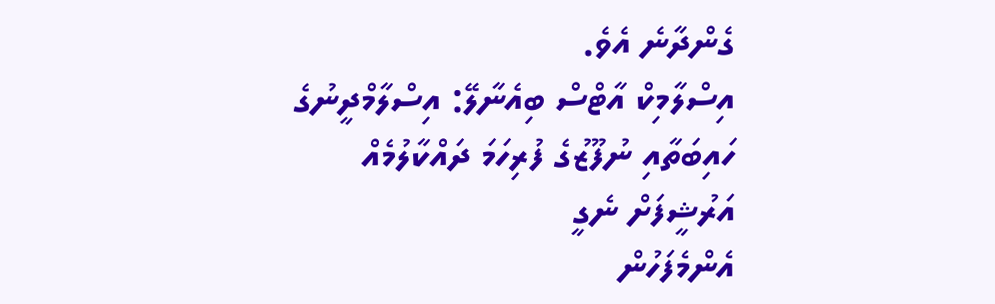ގެންދާނެ އެވެ.
އިސްލާމިކް އާޓްސް ބިއެނާލޭ: އިސްލާމްދީނުގެ ހައިބަތާއި ނުފޫޒުގެ ފުރިހަމަ ދައްކާލުމެއް
އަރުޝީފަށް ނެގީ
އެންމެފަހުން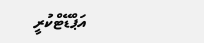އަޕްޑޭޓްކުރީ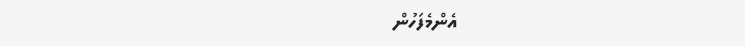އެންމެފަހުން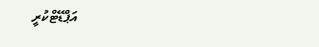އަޕްޑޭޓްކުރީ